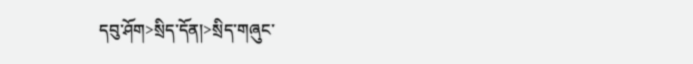དབུ་ཤོག>སྲིད་དོན།>སྲིད་གཞུང་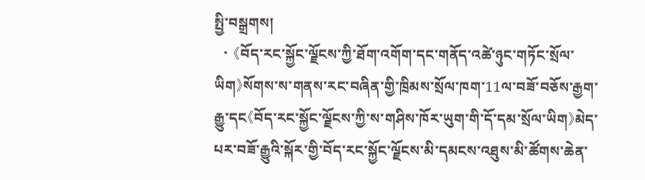སྤྱི་བསྒྲགས།
  • 《བོད་རང་སྐྱོང་ལྗོངས་ཀྱི་ཐོག་འགོག་དང་གནོད་འཚེ་ཉུང་གཏོང་སྲོལ་ཡིག》སོགས་ས་གནས་རང་བཞིན་གྱི་ཁྲིམས་སྲོལ་ཁག་11ལ་བཟོ་བཅོས་རྒྱག་རྒྱུ་དང《བོད་རང་སྐྱོང་ལྗོངས་ཀྱི་ས་གཤིས་ཁོར་ཡུག་གི་དོ་དམ་སྲོལ་ཡིག》མེད་པར་བཟོ་རྒྱུའི་སྐོར་གྱི་བོད་རང་སྐྱོང་ལྗོངས་མི་དམངས་འཐུས་མི་ཚོགས་ཆེན་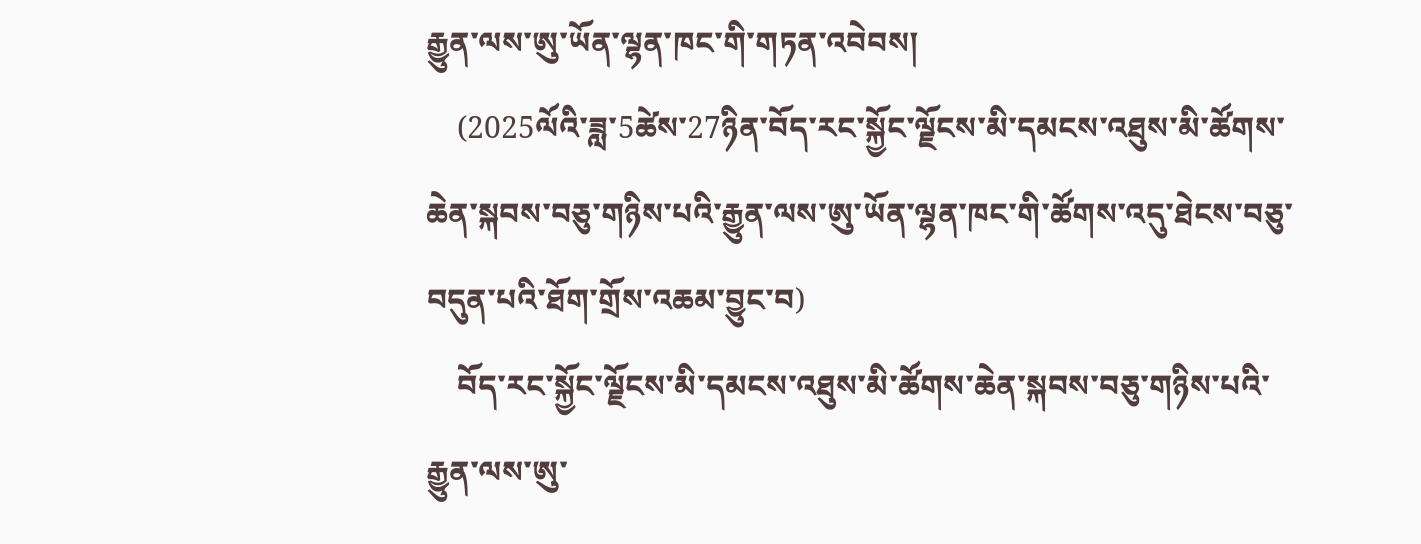རྒྱུན་ལས་ཨུ་ཡོན་ལྷན་ཁང་གི་གཏན་འབེབས།
    (2025ལོའི་ཟླ་5ཚེས་27ཉིན་བོད་རང་སྐྱོང་ལྗོངས་མི་དམངས་འཐུས་མི་ཚོགས་ཆེན་སྐབས་བཅུ་གཉིས་པའི་རྒྱུན་ལས་ཨུ་ཡོན་ལྷན་ཁང་གི་ཚོགས་འདུ་ཐེངས་བཅུ་བདུན་པའི་ཐོག་གྲོས་འཆམ་བྱུང་བ)
    བོད་རང་སྐྱོང་ལྗོངས་མི་དམངས་འཐུས་མི་ཚོགས་ཆེན་སྐབས་བཅུ་གཉིས་པའི་རྒྱུན་ལས་ཨུ་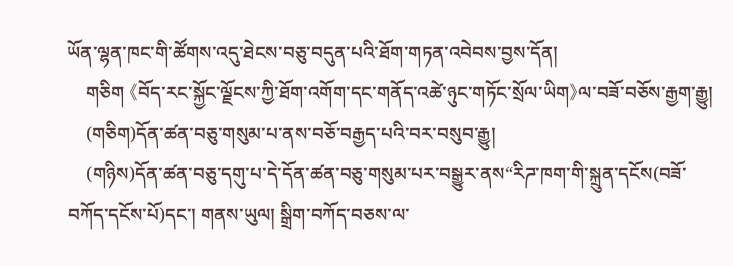ཡོན་ལྷན་ཁང་གི་ཚོགས་འདུ་ཐེངས་བཅུ་བདུན་པའི་ཐོག་གཏན་འབེབས་བྱས་དོན།
    གཅིག 《བོད་རང་སྐྱོང་ལྗོངས་ཀྱི་ཐོག་འགོག་དང་གནོད་འཚེ་ཉུང་གཏོང་སྲོལ་ཡིག》ལ་བཟོ་བཅོས་རྒྱག་རྒྱུ།
    (གཅིག)དོན་ཚན་བཅུ་གསུམ་པ་ནས་བཅོ་བརྒྱད་པའི་བར་བསུབ་རྒྱུ།
    (གཉིས)དོན་ཚན་བཅུ་དགུ་པ་དེ་དོན་ཚན་བཅུ་གསུམ་པར་བསྒྱུར་ནས“རིཌ་ཁག་གི་སྐྲུན་དངོས(བཟོ་བཀོད་དངོས་པོ)དང་། གནས་ཡུལ། སྒྲིག་བཀོད་བཅས་ལ་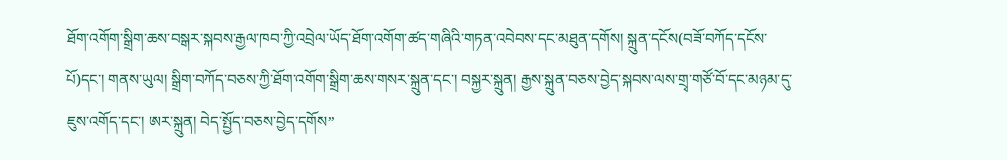ཐོག་འགོག་སྒྲིག་ཆས་བསྒར་སྐབས་རྒྱལ་ཁབ་ཀྱི་འབྲེལ་ཡོད་ཐོག་འགོག་ཚད་གཞིའི་གཏན་འབེབས་དང་མཐུན་དགོས། སྐྲུན་དངོས(བཟོ་བཀོད་དངོས་པོ)དང་། གནས་ཡུལ། སྒྲིག་བཀོད་བཅས་ཀྱི་ཐོག་འགོག་སྒྲིག་ཆས་གསར་སྐྲུན་དང་། བསྐྱར་སྐྲུན། རྒྱས་སྐྲུན་བཅས་བྱེད་སྐབས་ལས་གྲྭ་གཙོ་བོ་དང་མཉམ་དུ་ཇུས་འགོད་དང་། ཨར་སྐྲུན། བེད་སྤྱོད་བཅས་བྱེད་དགོས”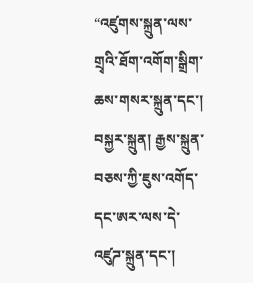“འཛུགས་སྐྲུན་ལས་གྲྭའི་ཐོག་འགོག་སྒྲིག་ཆས་གསར་སྐྲུན་དང་། བསྐྱར་སྐྲུན། རྒྱས་སྐྲུན་བཅས་ཀྱི་ཇུས་འགོད་དང་ཨར་ལས་དེ་འཛུཌ་སྐྲུན་དང་།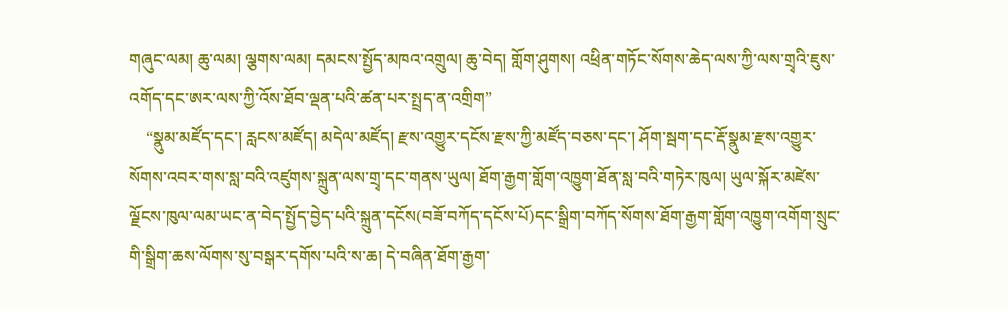གཞུང་ལམ། ཆུ་ལམ། ལྕགས་ལམ། དམངས་སྤྱོད་མཁའ་འགྲུལ། ཆུ་བེད། གློག་ཤུགས། འཕྲིན་གཏོང་སོགས་ཆེད་ལས་ཀྱི་ལས་གྲྭའི་ཇུས་འགོད་དང་ཨར་ལས་ཀྱི་འོས་ཐོབ་ལྡན་པའི་ཚན་པར་སྤྲད་ན་འགྲིག”
    “སྣུམ་མཛོད་དང་། རླངས་མཛོད། མདེལ་མཛོད། རྫས་འགྱུར་དངོས་རྫས་ཀྱི་མཛོད་བཅས་དང་། ཤོག་སྦག་དང་རྡོ་སྣུམ་རྫས་འགྱུར་སོགས་འབར་གས་སླ་བའི་འཛུགས་སྐྲུན་ལས་གྲྭ་དང་གནས་ཡུལ། ཐོག་རྒྱག་གློག་འཁྱུག་ཐོན་སླ་བའི་གཏེར་ཁུལ། ཡུལ་སྐོར་མཛེས་ལྗོངས་ཁུལ་ལམ་ཡང་ན་བེད་སྤྱོད་བྱེད་པའི་སྐྲུན་དངོས(བཟོ་བཀོད་དངོས་པོ)དང་སྒྲིག་བཀོད་སོགས་ཐོག་རྒྱག་གློག་འཁྱུག་འགོག་སྲུང་གི་སྒྲིག་ཆས་ལོགས་སུ་བསྒར་དགོས་པའི་ས་ཆ། དེ་བཞིན་ཐོག་རྒྱག་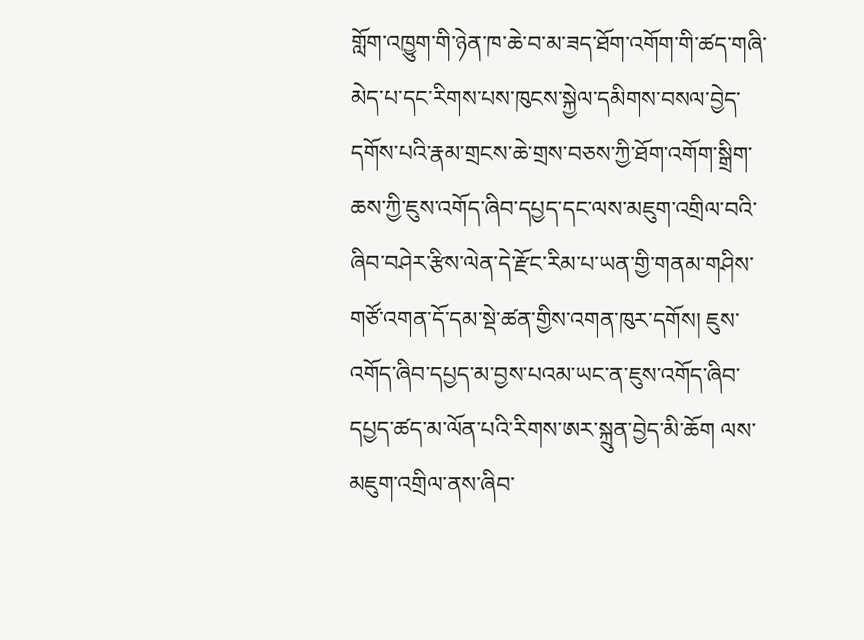གློག་འཁྱུག་གི་ཉེན་ཁ་ཆེ་བ་མ་ཟད་ཐོག་འགོག་གི་ཚད་གཞི་མེད་པ་དང་རིགས་པས་ཁུངས་སྐྱེལ་དམིགས་བསལ་བྱེད་དགོས་པའི་རྣམ་གྲངས་ཆེ་གྲས་བཅས་ཀྱི་ཐོག་འགོག་སྒྲིག་ཆས་ཀྱི་ཇུས་འགོད་ཞིབ་དཔྱད་དང་ལས་མཇུག་འགྲིལ་བའི་ཞིབ་བཤེར་རྩིས་ལེན་དེ་རྫོང་རིམ་པ་ཡན་གྱི་གནམ་གཤིས་གཙོ་འགན་དོ་དམ་སྡེ་ཚན་གྱིས་འགན་ཁུར་དགོས། ཇུས་འགོད་ཞིབ་དཔྱད་མ་བྱས་པའམ་ཡང་ན་ཇུས་འགོད་ཞིབ་དཔྱད་ཚད་མ་ལོན་པའི་རིགས་ཨར་སྐྲུན་བྱེད་མི་ཆོག ལས་མཇུག་འགྲིལ་ནས་ཞིབ་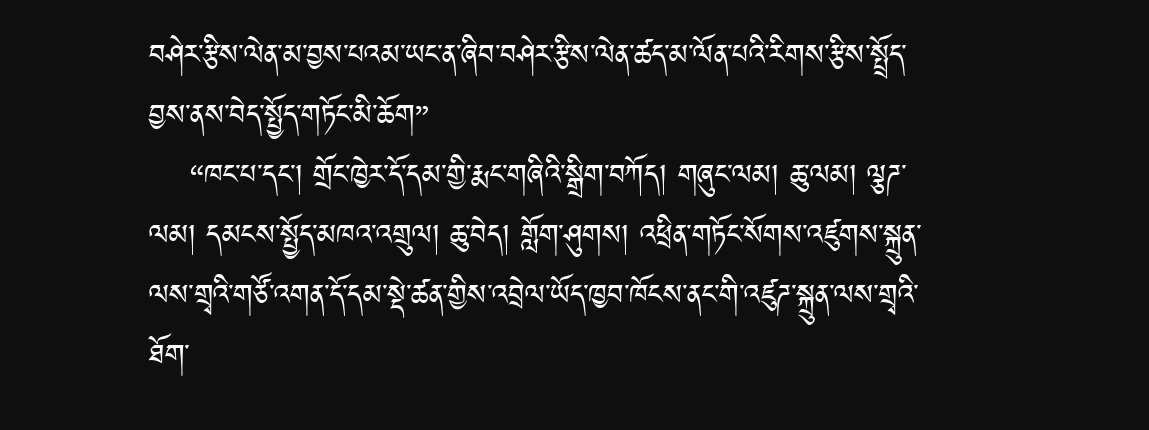བཤེར་རྩིས་ལེན་མ་བྱས་པའམ་ཡང་ན་ཞིབ་བཤེར་རྩིས་ལེན་ཚད་མ་ལོན་པའི་རིགས་རྩིས་སྤྲོད་བྱས་ནས་བེད་སྤྱོད་གཏོང་མི་ཆོག”
    “ཁང་པ་དང་། གྲོང་ཁྱེར་དོ་དམ་གྱི་རྨང་གཞིའི་སྒྲིག་བཀོད། གཞུང་ལམ། ཆུ་ལམ། ལྕཌ་ལམ། དམངས་སྤྱོད་མཁའ་འགྲུལ། ཆུ་བེད། གློག་ཤུགས། འཕྲིན་གཏོང་སོགས་འཛུགས་སྐྲུན་ལས་གྲྭའི་གཙོ་འགན་དོ་དམ་སྡེ་ཚན་གྱིས་འབྲེལ་ཡོད་ཁྱབ་ཁོངས་ནང་གི་འཛུཌ་སྐྲུན་ལས་གྲྭའི་ཐོག་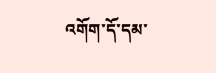འགོག་དོ་དམ་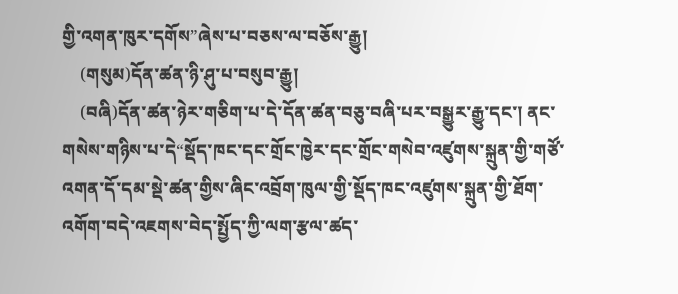གྱི་འགན་ཁུར་དགོས”ཞེས་པ་བཅས་ལ་བཅོས་རྒྱུ།
    (གསུམ)དོན་ཚན་ཉི་ཤུ་པ་བསུབ་རྒྱུ།
    (བཞི)དོན་ཚན་ཉེར་གཅིག་པ་དེ་དོན་ཚན་བཅུ་བཞི་པར་བསྒྱུར་རྒྱུ་དང་། ནང་གསེས་གཉིས་པ་དེ“སྡོད་ཁང་དང་གྲོང་ཁྱེར་དང་གྲོང་གསེབ་འཛུགས་སྐྲུན་གྱི་གཙོ་འགན་དོ་དམ་སྡེ་ཚན་གྱིས་ཞིང་འབྲོག་ཁུལ་གྱི་སྡོད་ཁང་འཛུགས་སྐྲུན་གྱི་ཐོག་འགོག་བདེ་འཇགས་བེད་སྤྱོད་ཀྱི་ལག་རྩལ་ཚད་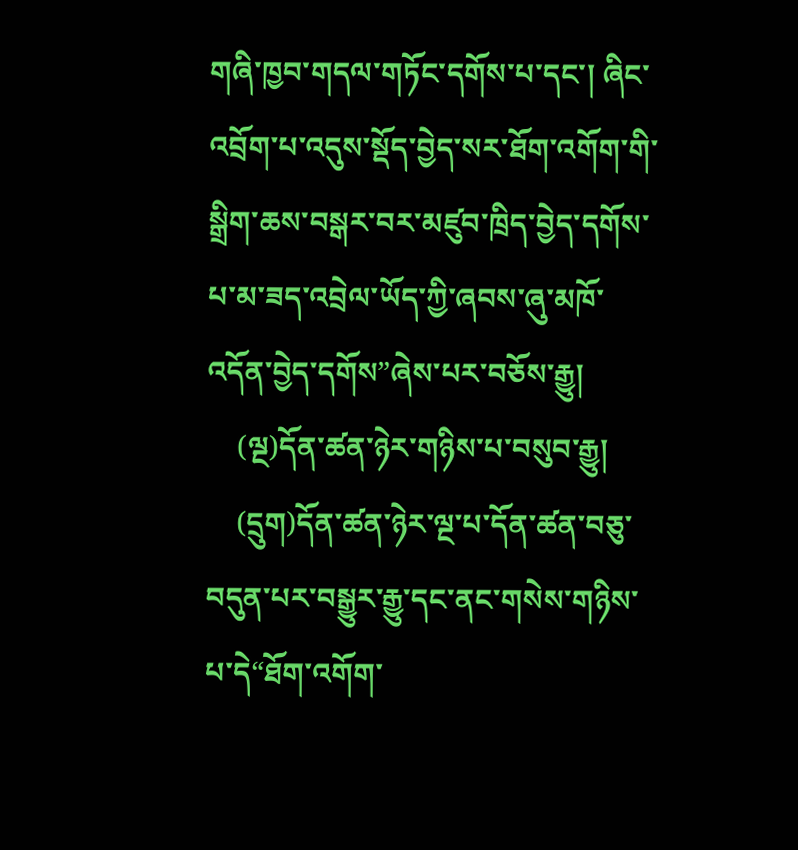གཞི་ཁྱབ་གདལ་གཏོང་དགོས་པ་དང་། ཞིང་འབྲོག་པ་འདུས་སྡོད་བྱེད་སར་ཐོག་འགོག་གི་སྒྲིག་ཆས་བསྒར་བར་མཛུབ་ཁྲིད་བྱེད་དགོས་པ་མ་ཟད་འབྲེལ་ཡོད་ཀྱི་ཞབས་ཞུ་མཁོ་འདོན་བྱེད་དགོས”ཞེས་པར་བཅོས་རྒྱུ།
    (ལྔ)དོན་ཚན་ཉེར་གཉིས་པ་བསུབ་རྒྱུ།
    (དྲུག)དོན་ཚན་ཉེར་ལྔ་པ་དོན་ཚན་བཅུ་བདུན་པར་བསྒྱུར་རྒྱུ་དང་ནང་གསེས་གཉིས་པ་དེ“ཐོག་འགོག་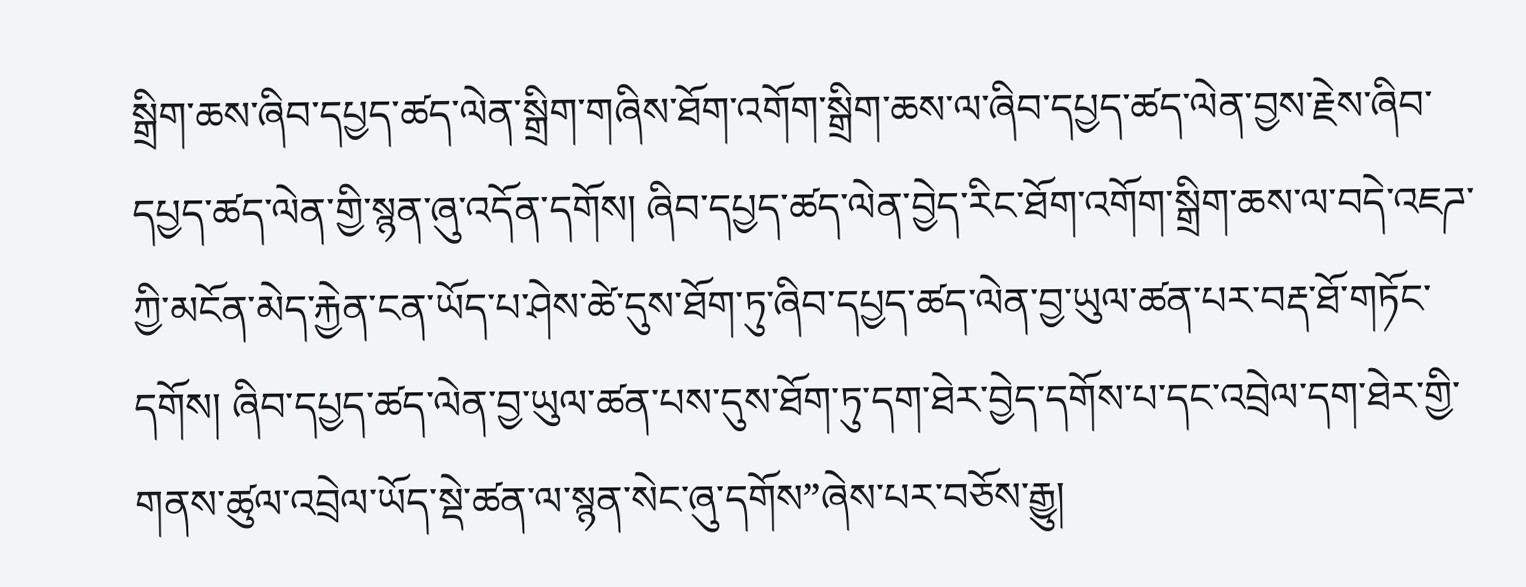སྒྲིག་ཆས་ཞིབ་དཔྱད་ཚད་ལེན་སྒྲིག་གཞིས་ཐོག་འགོག་སྒྲིག་ཆས་ལ་ཞིབ་དཔྱད་ཚད་ལེན་བྱས་རྗེས་ཞིབ་དཔྱད་ཚད་ལེན་གྱི་སྙན་ཞུ་འདོན་དགོས། ཞིབ་དཔྱད་ཚད་ལེན་བྱེད་རིང་ཐོག་འགོག་སྒྲིག་ཆས་ལ་བདེ་འཇཌ་ཀྱི་མངོན་མེད་རྐྱེན་ངན་ཡོད་པ་ཤེས་ཚེ་དུས་ཐོག་ཏུ་ཞིབ་དཔྱད་ཚད་ལེན་བྱ་ཡུལ་ཚན་པར་བརྡ་ཐོ་གཏོང་དགོས། ཞིབ་དཔྱད་ཚད་ལེན་བྱ་ཡུལ་ཚན་པས་དུས་ཐོག་ཏུ་དག་ཐེར་བྱེད་དགོས་པ་དང་འབྲེལ་དག་ཐེར་གྱི་གནས་ཚུལ་འབྲེལ་ཡོད་སྡེ་ཚན་ལ་སྙན་སེང་ཞུ་དགོས”ཞེས་པར་བཅོས་རྒྱུ།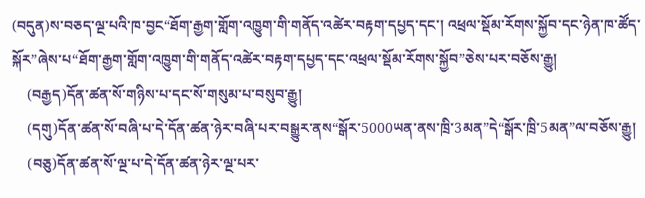(བདུན)ས་བཅད་ལྔ་པའི་ཁ་བྱང“ཐོག་རྒྱག་གློག་འཁྱུག་གི་གནོད་འཚེར་བརྟག་དཔྱད་དང་། འཕྲལ་སྡོམ་རོགས་སྐྱོབ་དང་ཉེན་ཁ་ཚོད་སྐོར”ཞེས་པ“ཐོག་རྒྱག་གློག་འཁྱུག་གི་གནོད་འཚེར་བརྟག་དཔྱད་དང་འཕྲལ་སྡོམ་རོགས་སྐྱོབ”ཅེས་པར་བཅོས་རྒྱུ།
    (བརྒྱད)དོན་ཚན་སོ་གཉིས་པ་དང་སོ་གསུམ་པ་བསུབ་རྒྱུ།
    (དགུ)དོན་ཚན་སོ་བཞི་པ་དེ་དོན་ཚན་ཉེར་བཞི་པར་བསྒྱུར་ནས“སྒོར་5000ཡན་ནས་ཁྲི་3མན”དེ“སྒོར་ཁྲི་5མན”ལ་བཅོས་རྒྱུ།
    (བཅུ)དོན་ཚན་སོ་ལྔ་པ་དེ་དོན་ཚན་ཉེར་ལྔ་པར་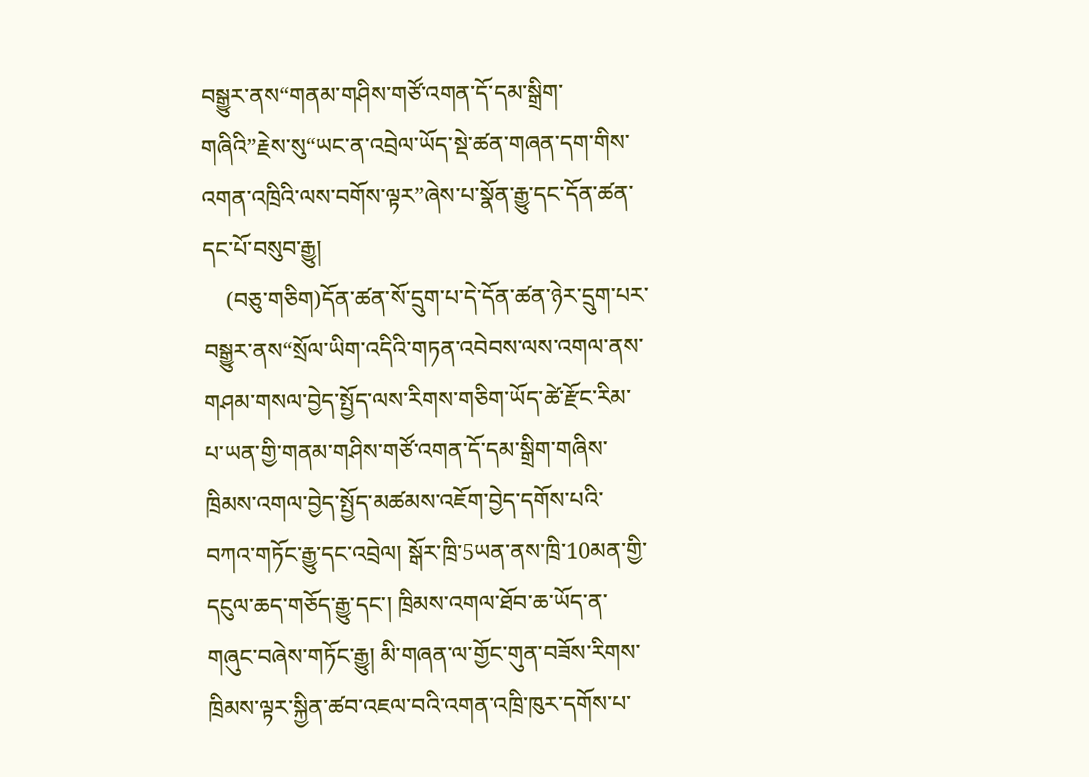བསྒྱུར་ནས“གནམ་གཤིས་གཙོ་འགན་དོ་དམ་སྒྲིག་གཞིའི”རྗེས་སུ“ཡང་ན་འབྲེལ་ཡོད་སྡེ་ཚན་གཞན་དག་གིས་འགན་འཁྲིའི་ལས་བགོས་ལྟར”ཞེས་པ་སྣོན་རྒྱུ་དང་དོན་ཚན་དང་པོ་བསུབ་རྒྱུ།
    (བཅུ་གཅིག)དོན་ཚན་སོ་དྲུག་པ་དེ་དོན་ཚན་ཉེར་དྲུག་པར་བསྒྱུར་ནས“སྲོལ་ཡིག་འདིའི་གཏན་འབེབས་ལས་འགལ་ནས་གཤམ་གསལ་བྱེད་སྤྱོད་ལས་རིགས་གཅིག་ཡོད་ཚེ་རྫོང་རིམ་པ་ཡན་གྱི་གནམ་གཤིས་གཙོ་འགན་དོ་དམ་སྒྲིག་གཞིས་ཁྲིམས་འགལ་བྱེད་སྤྱོད་མཚམས་འཇོག་བྱེད་དགོས་པའི་བཀའ་གཏོང་རྒྱུ་དང་འབྲེལ། སྒོར་ཁྲི་5ཡན་ནས་ཁྲི་10མན་གྱི་དངུལ་ཆད་གཅོད་རྒྱུ་དང་། ཁྲིམས་འགལ་ཐོབ་ཆ་ཡོད་ན་གཞུང་བཞེས་གཏོང་རྒྱུ། མི་གཞན་ལ་གྱོང་གུན་བཟོས་རིགས་ཁྲིམས་ལྟར་སྐྱིན་ཚབ་འཇལ་བའི་འགན་འཁྲི་ཁུར་དགོས་པ་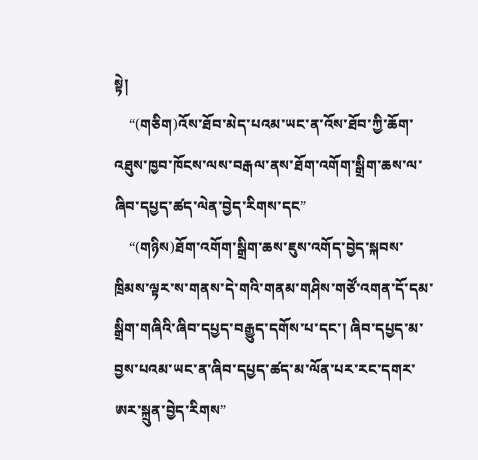སྟེ།
    “(གཅིག)འོས་ཐོབ་མེད་པའམ་ཡང་ན་འོས་ཐོབ་ཀྱི་ཆོག་འཐུས་ཁྱབ་ཁོངས་ལས་བརྒལ་ནས་ཐོག་འགོག་སྒྲིག་ཆས་ལ་ཞིབ་དཔྱད་ཚད་ལེན་བྱེད་རིགས་དང”
    “(གཉིས)ཐོག་འགོག་སྒྲིག་ཆས་ཇུས་འགོད་བྱེད་སྐབས་ཁྲིམས་ལྟར་ས་གནས་དེ་གའི་གནམ་གཤིས་གཙོ་འགན་དོ་དམ་སྒྲིག་གཞིའི་ཞིབ་དཔྱད་བརྒྱུད་དགོས་པ་དང་། ཞིབ་དཔྱད་མ་བྱས་པའམ་ཡང་ན་ཞིབ་དཔྱད་ཚད་མ་ལོན་པར་རང་དགར་ཨར་སྐྲུན་བྱེད་རིགས”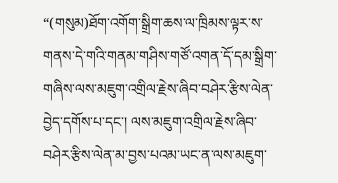“(གསུམ)ཐོག་འགོག་སྒྲིག་ཆས་ལ་ཁྲིམས་ལྟར་ས་གནས་དེ་གའི་གནམ་གཤིས་གཙོ་འགན་དོ་དམ་སྒྲིག་གཞིས་ལས་མཇུག་འགྲིལ་རྗེས་ཞིབ་བཤེར་རྩིས་ལེན་བྱེད་དགོས་པ་དང་། ལས་མཇུག་འགྲིལ་རྗེས་ཞིབ་བཤེར་རྩིས་ལེན་མ་བྱས་པའམ་ཡང་ན་ལས་མཇུག་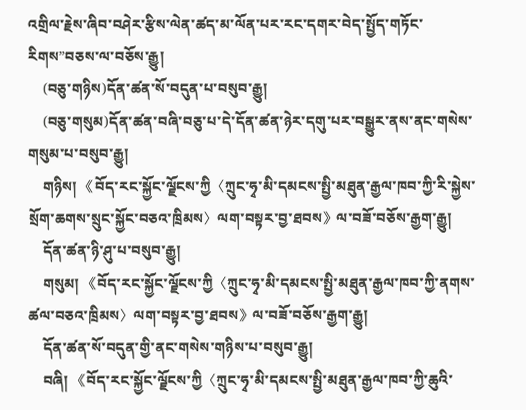འགྲིལ་རྗེས་ཞིབ་བཤེར་རྩིས་ལེན་ཚད་མ་ལོན་པར་རང་དགར་བེད་སྤྱོད་གཏོང་རིགས”བཅས་ལ་བཅོས་རྒྱུ།
    (བཅུ་གཉིས)དོན་ཚན་སོ་བདུན་པ་བསུབ་རྒྱུ།
    (བཅུ་གསུམ)དོན་ཚན་བཞི་བཅུ་པ་དེ་དོན་ཚན་ཉེར་དགུ་པར་བསྒྱུར་ནས་ནང་གསེས་གསུམ་པ་བསུབ་རྒྱུ།
    གཉིས། 《བོད་རང་སྐྱོང་ལྗོངས་ཀྱི〈ཀྲུང་ཧྭ་མི་དམངས་སྤྱི་མཐུན་རྒྱལ་ཁབ་ཀྱི་རི་སྐྱེས་སྲོག་ཆགས་སྲུང་སྐྱོང་བཅའ་ཁྲིམས〉ལག་བསྟར་བྱ་ཐབས》ལ་བཟོ་བཅོས་རྒྱག་རྒྱུ།
    དོན་ཚན་ཉི་ཤུ་པ་བསུབ་རྒྱུ།
    གསུམ། 《བོད་རང་སྐྱོང་ལྗོངས་ཀྱི〈ཀྲུང་ཧྭ་མི་དམངས་སྤྱི་མཐུན་རྒྱལ་ཁབ་ཀྱི་ནགས་ཚལ་བཅའ་ཁྲིམས〉ལག་བསྟར་བྱ་ཐབས》ལ་བཟོ་བཅོས་རྒྱག་རྒྱུ།
    དོན་ཚན་སོ་བདུན་གྱི་ནང་གསེས་གཉིས་པ་བསུབ་རྒྱུ།
    བཞི། 《བོད་རང་སྐྱོང་ལྗོངས་ཀྱི〈ཀྲུང་ཧྭ་མི་དམངས་སྤྱི་མཐུན་རྒྱལ་ཁབ་ཀྱི་ཆུའི་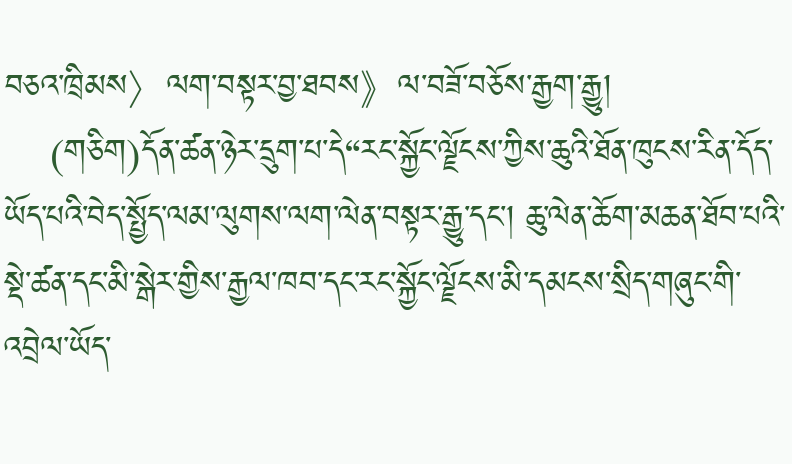བཅའ་ཁྲིམས〉ལག་བསྟར་བྱ་ཐབས》ལ་བཟོ་བཅོས་རྒྱག་རྒྱུ།
    (གཅིག)དོན་ཚན་ཉེར་དྲུག་པ་དེ“རང་སྐྱོང་ལྗོངས་ཀྱིས་ཆུའི་ཐོན་ཁུངས་རིན་དོད་ཡོད་པའི་བེད་སྤྱོད་ལམ་ལུགས་ལག་ལེན་བསྟར་རྒྱུ་དང་། ཆུ་ལེན་ཆོག་མཆན་ཐོབ་པའི་སྡེ་ཚན་དང་མི་སྒེར་གྱིས་རྒྱལ་ཁབ་དང་རང་སྐྱོང་ལྗོངས་མི་དམངས་སྲིད་གཞུང་གི་འབྲེལ་ཡོད་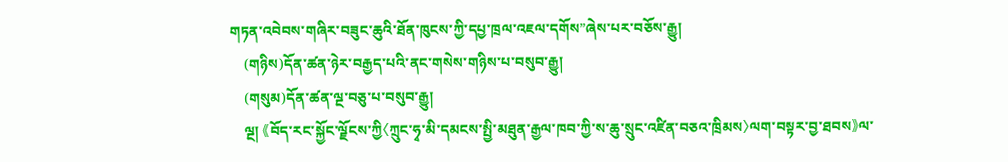གཏན་འབེབས་གཞིར་བཟུང་ཆུའི་ཐོན་ཁུངས་ཀྱི་དཔྱ་ཁྲལ་འཇལ་དགོས”ཞེས་པར་བཅོས་རྒྱུ།
    (གཉིས)དོན་ཚན་ཉེར་བརྒྱད་པའི་ནང་གསེས་གཉིས་པ་བསུབ་རྒྱུ།
    (གསུམ)དོན་ཚན་ལྔ་བཅུ་པ་བསུབ་རྒྱུ།
    ལྔ། 《བོད་རང་སྐྱོང་ལྗོངས་ཀྱི〈ཀྲུང་ཧྭ་མི་དམངས་སྤྱི་མཐུན་རྒྱལ་ཁབ་ཀྱི་ས་ཆུ་སྲུང་འཛིན་བཅའ་ཁྲིམས〉ལག་བསྟར་བྱ་ཐབས》ལ་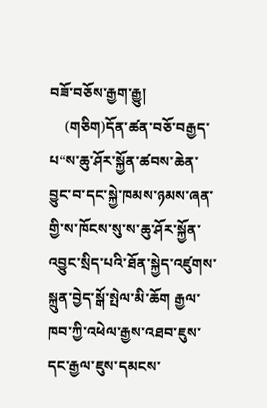བཟོ་བཅོས་རྒྱག་རྒྱུ།
    (གཅིག)དོན་ཚན་བཅོ་བརྒྱད་པ“ས་ཆུ་ཤོར་སྐྱོན་ཚབས་ཆེན་བྱུང་བ་དང་སྐྱེ་ཁམས་ཉམས་ཞན་གྱི་ས་ཁོངས་སུ་ས་ཆུ་ཤོར་སྐྱོན་འབྱུང་སྲིད་པའི་ཐོན་སྐྱེད་འཛུགས་སྐྲུན་བྱེད་སྒོ་སྤེལ་མི་ཆོག རྒྱལ་ཁབ་ཀྱི་འཕེལ་རྒྱས་འཐབ་ཇུས་དང་རྒྱལ་ཇུས་དམངས་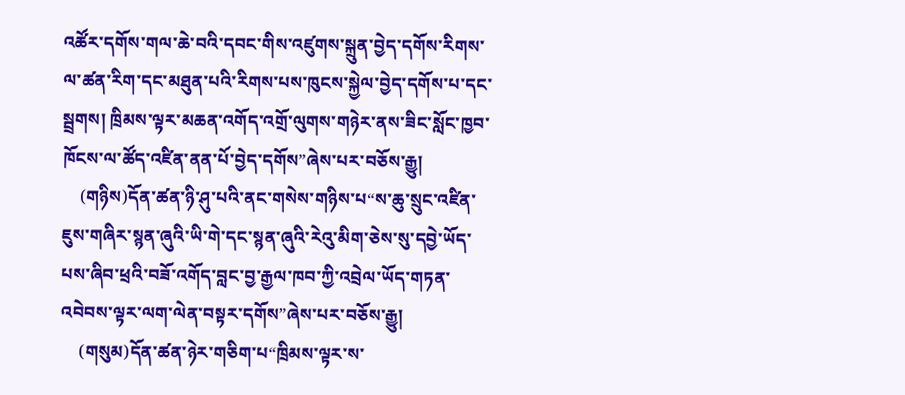འཚོར་དགོས་གལ་ཆེ་བའི་དབང་གིས་འཛུགས་སྐྲུན་བྱེད་དགོས་རིགས་ལ་ཚན་རིག་དང་མཐུན་པའི་རིགས་པས་ཁུངས་སྐྱེལ་བྱེད་དགོས་པ་དང་སྦྲགས། ཁྲིམས་ལྟར་མཆན་འགོད་འགྲོ་ལུགས་གཉེར་ནས་ཟིང་སློང་ཁྱབ་ཁོངས་ལ་ཚོད་འཛིན་ནན་པོ་བྱེད་དགོས”ཞེས་པར་བཅོས་རྒྱུ།
    (གཉིས)དོན་ཚན་ཉི་ཤུ་པའི་ནང་གསེས་གཉིས་པ“ས་ཆུ་སྲུང་འཛིན་ཇུས་གཞིར་སྙན་ཞུའི་ཡི་གེ་དང་སྙན་ཞུའི་རེའུ་མིག་ཅེས་སུ་དབྱེ་ཡོད་པས་ཞིབ་ཕྲའི་བཟོ་འགོད་བླང་བྱ་རྒྱལ་ཁབ་ཀྱི་འབྲེལ་ཡོད་གཏན་འབེབས་ལྟར་ལག་ལེན་བསྟར་དགོས”ཞེས་པར་བཅོས་རྒྱུ།
    (གསུམ)དོན་ཚན་ཉེར་གཅིག་པ“ཁྲིམས་ལྟར་ས་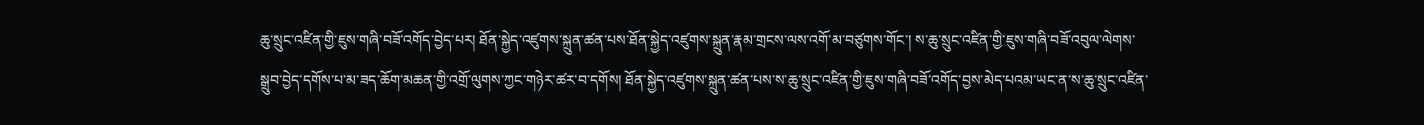ཆུ་སྲུང་འཛིན་གྱི་ཇུས་གཞི་བཟོ་འགོད་བྱེད་པར། ཐོན་སྐྱེད་འཛུགས་སྐྲུན་ཚན་པས་ཐོན་སྐྱེད་འཛུགས་སྐྲུན་རྣམ་གྲངས་ལས་འགོ་མ་བཙུགས་གོང་། ས་ཆུ་སྲུང་འཛིན་གྱི་ཇུས་གཞི་བཟོ་འབུལ་ལེགས་སྒྲུབ་བྱེད་དགོས་པ་མ་ཟད་ཆོག་མཆན་གྱི་འགྲོ་ལུགས་ཀྱང་གཉེར་ཚར་བ་དགོས། ཐོན་སྐྱེད་འཛུགས་སྐྲུན་ཚན་པས་ས་ཆུ་སྲུང་འཛིན་གྱི་ཇུས་གཞི་བཟོ་འགོད་བྱས་མེད་པའམ་ཡང་ན་ས་ཆུ་སྲུང་འཛིན་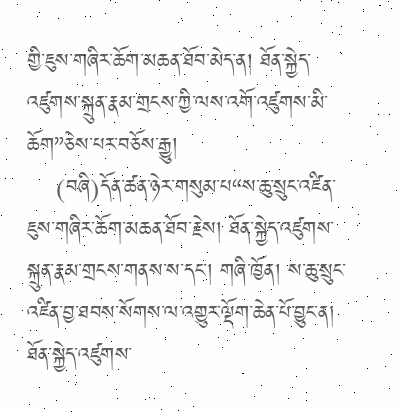གྱི་ཇུས་གཞིར་ཆོག་མཆན་ཐོབ་མེད་ན། ཐོན་སྐྱེད་འཛུགས་སྐྲུན་རྣམ་གྲངས་ཀྱི་ལས་འགོ་འཛུགས་མི་ཆོག”ཅེས་པར་བཅོས་རྒྱུ།
    (བཞི)དོན་ཚན་ཉེར་གསུམ་པ“ས་ཆུ་སྲུང་འཛིན་ཇུས་གཞིར་ཆོག་མཆན་ཐོབ་རྗེས། ཐོན་སྐྱེད་འཛུགས་སྐྲུན་རྣམ་གྲངས་གནས་ས་དང་། གཞི་ཁྱོན། ས་ཆུ་སྲུང་འཛིན་བྱ་ཐབས་སོགས་ལ་འགྱུར་ལྡོག་ཆེན་པོ་བྱུང་ན། ཐོན་སྐྱེད་འཛུགས་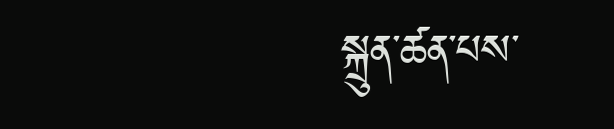སྐྲུན་ཚན་པས་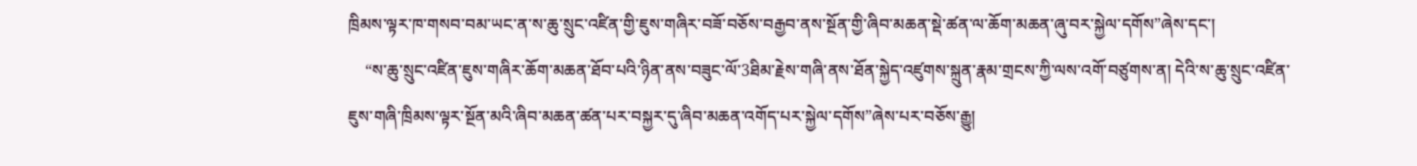ཁྲིམས་ལྟར་ཁ་གསབ་བམ་ཡང་ན་ས་ཆུ་སྲུང་འཛིན་གྱི་ཇུས་གཞིར་བཟོ་བཅོས་བརྒྱབ་ནས་སྔོན་གྱི་ཞིབ་མཆན་སྡེ་ཚན་ལ་ཆོག་མཆན་ཞུ་བར་སྐྱེལ་དགོས”ཞེས་དང་།
    “ས་ཆུ་སྲུང་འཛིན་ཇུས་གཞིར་ཆོག་མཆན་ཐོབ་པའི་ཉིན་ནས་བཟུང་ལོ་3ཐིམ་རྗེས་གཞི་ནས་ཐོན་སྐྱེད་འཛུགས་སྐྲུན་རྣམ་གྲངས་ཀྱི་ལས་འགོ་བཙུགས་ན། དེའི་ས་ཆུ་སྲུང་འཛིན་ཇུས་གཞི་ཁྲིམས་ལྟར་སྔོན་མའི་ཞིབ་མཆན་ཚན་པར་བསྐྱར་དུ་ཞིབ་མཆན་འགོད་པར་སྐྱེལ་དགོས”ཞེས་པར་བཅོས་རྒྱུ།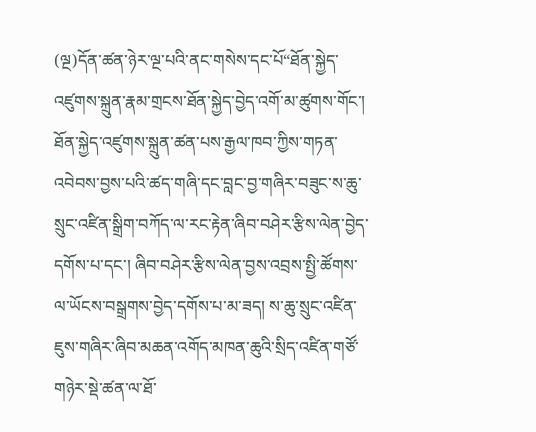(ལྔ)དོན་ཚན་ཉེར་ལྔ་པའི་ནང་གསེས་དང་པོ“ཐོན་སྐྱེད་འཛུགས་སྐྲུན་རྣམ་གྲངས་ཐོན་སྐྱེད་བྱེད་འགོ་མ་ཚུགས་གོང་། ཐོན་སྐྱེད་འཛུགས་སྐྲུན་ཚན་པས་རྒྱལ་ཁབ་ཀྱིས་གཏན་འབེབས་བྱས་པའི་ཚད་གཞི་དང་བླང་བྱ་གཞིར་བཟུང་ས་ཆུ་སྲུང་འཛིན་སྒྲིག་བཀོད་ལ་རང་རྟེན་ཞིབ་བཤེར་རྩིས་ལེན་བྱེད་དགོས་པ་དང་། ཞིབ་བཤེར་རྩིས་ལེན་བྱས་འབྲས་སྤྱི་ཚོགས་ལ་ཡོངས་བསྒྲགས་བྱེད་དགོས་པ་མ་ཟད། ས་ཆུ་སྲུང་འཛིན་ཇུས་གཞིར་ཞིབ་མཆན་འགོད་མཁན་ཆུའི་སྲིད་འཛིན་གཙོ་གཉེར་སྡེ་ཚན་ལ་ཐོ་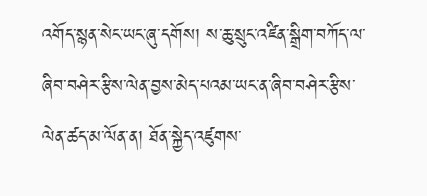འགོད་སྙན་སེང་ཡང་ཞུ་དགོས། ས་ཆུ་སྲུང་འཛིན་སྒྲིག་བཀོད་ལ་ཞིབ་བཤེར་རྩིས་ལེན་བྱས་མེད་པའམ་ཡང་ན་ཞིབ་བཤེར་རྩིས་ལེན་ཚད་མ་ལོན་ན། ཐོན་སྐྱེད་འཛུགས་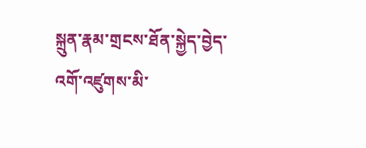སྐྲུན་རྣམ་གྲངས་ཐོན་སྐྱེད་བྱེད་འགོ་འཛུགས་མི་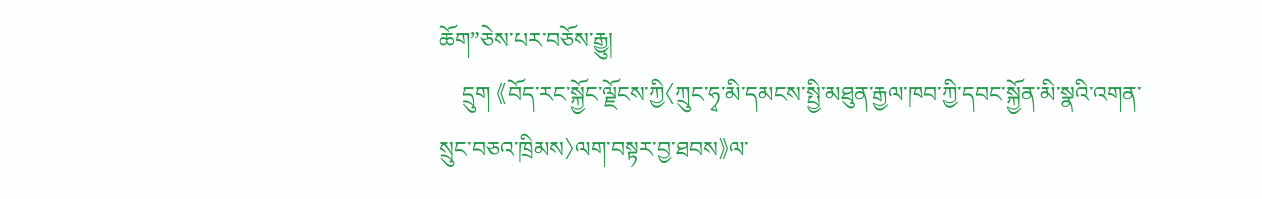ཆོག”ཅེས་པར་བཅོས་རྒྱུ།
    དྲུག 《བོད་རང་སྐྱོང་ལྗོངས་ཀྱི〈ཀྲུང་ཧྭ་མི་དམངས་སྤྱི་མཐུན་རྒྱལ་ཁབ་ཀྱི་དབང་སྐྱོན་མི་སྣའི་འགན་སྲུང་བཅའ་ཁྲིམས〉ལག་བསྟར་བྱ་ཐབས》ལ་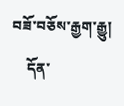བཟོ་བཅོས་རྒྱག་རྒྱུ།
    དོན་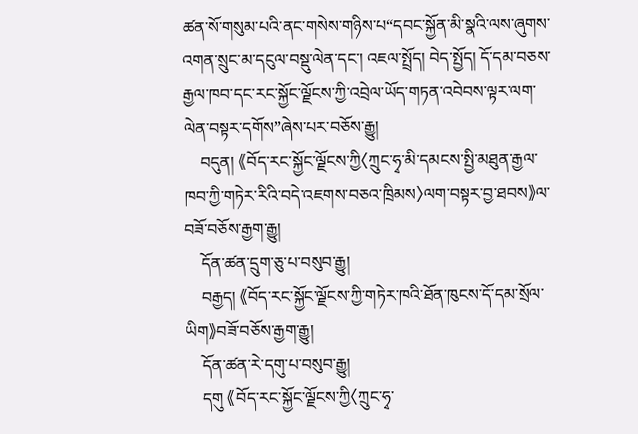ཚན་སོ་གསུམ་པའི་ནང་གསེས་གཉིས་པ“དབང་སྐྱོན་མི་སྣའི་ལས་ཞུགས་འགན་སྲུང་མ་དངུལ་བསྡུ་ལེན་དང་། འཇལ་སྤྲོད། བེད་སྤྱོད། དོ་དམ་བཅས་རྒྱལ་ཁབ་དང་རང་སྐྱོང་ལྗོངས་ཀྱི་འབྲེལ་ཡོད་གཏན་འབེབས་ལྟར་ལག་ལེན་བསྟར་དགོས”ཞེས་པར་བཅོས་རྒྱུ།
    བདུན། 《བོད་རང་སྐྱོང་ལྗོངས་ཀྱི〈ཀྲུང་ཧྭ་མི་དམངས་སྤྱི་མཐུན་རྒྱལ་ཁབ་ཀྱི་གཏེར་རིའི་བདེ་འཇགས་བཅའ་ཁྲིམས〉ལག་བསྟར་བྱ་ཐབས》ལ་བཟོ་བཅོས་རྒྱག་རྒྱུ།
    དོན་ཚན་དྲུག་ཅུ་པ་བསུབ་རྒྱུ།
    བརྒྱད། 《བོད་རང་སྐྱོང་ལྗོངས་ཀྱི་གཏེར་ཁའི་ཐོན་ཁུངས་དོ་དམ་སྲོལ་ཡིག》བཟོ་བཅོས་རྒྱག་རྒྱུ།
    དོན་ཚན་རེ་དགུ་པ་བསུབ་རྒྱུ།
    དགུ 《བོད་རང་སྐྱོང་ལྗོངས་ཀྱི〈ཀྲུང་ཧྭ་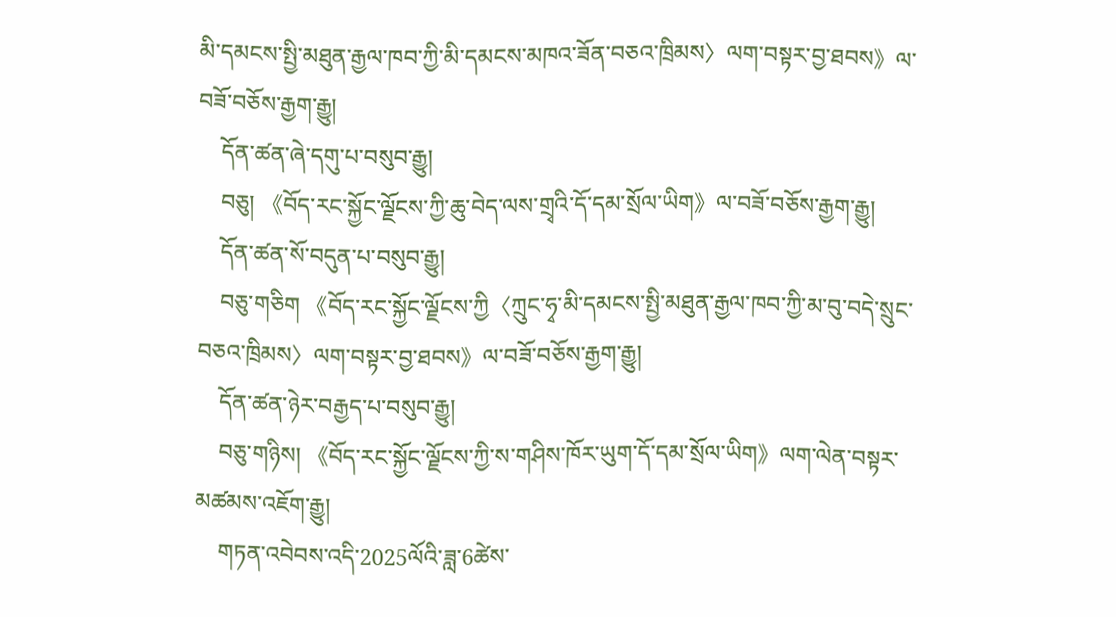མི་དམངས་སྤྱི་མཐུན་རྒྱལ་ཁབ་ཀྱི་མི་དམངས་མཁའ་ཟོན་བཅའ་ཁྲིམས〉ལག་བསྟར་བྱ་ཐབས》ལ་བཟོ་བཅོས་རྒྱག་རྒྱུ།
    དོན་ཚན་ཞེ་དགུ་པ་བསུབ་རྒྱུ།
    བཅུ། 《བོད་རང་སྐྱོང་ལྗོངས་ཀྱི་ཆུ་བེད་ལས་གྲྭའི་དོ་དམ་སྲོལ་ཡིག》ལ་བཟོ་བཅོས་རྒྱག་རྒྱུ།
    དོན་ཚན་སོ་བདུན་པ་བསུབ་རྒྱུ།
    བཅུ་གཅིག 《བོད་རང་སྐྱོང་ལྗོངས་ཀྱི〈ཀྲུང་ཧྭ་མི་དམངས་སྤྱི་མཐུན་རྒྱལ་ཁབ་ཀྱི་མ་བུ་བདེ་སྲུང་བཅའ་ཁྲིམས〉ལག་བསྟར་བྱ་ཐབས》ལ་བཟོ་བཅོས་རྒྱག་རྒྱུ།
    དོན་ཚན་ཉེར་བརྒྱད་པ་བསུབ་རྒྱུ།
    བཅུ་གཉིས། 《བོད་རང་སྐྱོང་ལྗོངས་ཀྱི་ས་གཤིས་ཁོར་ཡུག་དོ་དམ་སྲོལ་ཡིག》ལག་ལེན་བསྟར་མཚམས་འཇོག་རྒྱུ།
    གཏན་འབེབས་འདི་2025ལོའི་ཟླ་6ཚེས་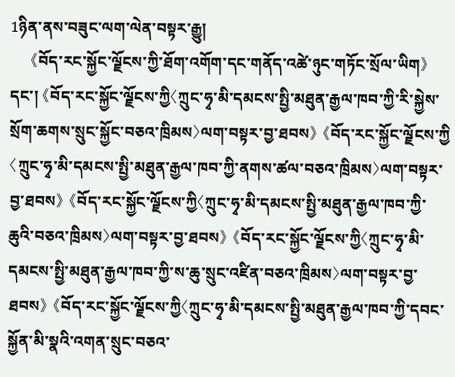1ཉིན་ནས་བཟུང་ལག་ལེན་བསྟར་རྒྱུ།
    《བོད་རང་སྐྱོང་ལྗོངས་ཀྱི་ཐོག་འགོག་དང་གནོད་འཚེ་ཉུང་གཏོང་སྲོལ་ཡིག》དང་། 《བོད་རང་སྐྱོང་ལྗོངས་ཀྱི〈ཀྲུང་ཧྭ་མི་དམངས་སྤྱི་མཐུན་རྒྱལ་ཁབ་ཀྱི་རི་སྐྱེས་སྲོག་ཆགས་སྲུང་སྐྱོང་བཅའ་ཁྲིམས〉ལག་བསྟར་བྱ་ཐབས》 《བོད་རང་སྐྱོང་ལྗོངས་ཀྱི〈ཀྲུང་ཧྭ་མི་དམངས་སྤྱི་མཐུན་རྒྱལ་ཁབ་ཀྱི་ནགས་ཚལ་བཅའ་ཁྲིམས〉ལག་བསྟར་བྱ་ཐབས》 《བོད་རང་སྐྱོང་ལྗོངས་ཀྱི〈ཀྲུང་ཧྭ་མི་དམངས་སྤྱི་མཐུན་རྒྱལ་ཁབ་ཀྱི་ཆུའི་བཅའ་ཁྲིམས〉ལག་བསྟར་བྱ་ཐབས》 《བོད་རང་སྐྱོང་ལྗོངས་ཀྱི〈ཀྲུང་ཧྭ་མི་དམངས་སྤྱི་མཐུན་རྒྱལ་ཁབ་ཀྱི་ས་ཆུ་སྲུང་འཛིན་བཅའ་ཁྲིམས〉ལག་བསྟར་བྱ་ཐབས》 《བོད་རང་སྐྱོང་ལྗོངས་ཀྱི〈ཀྲུང་ཧྭ་མི་དམངས་སྤྱི་མཐུན་རྒྱལ་ཁབ་ཀྱི་དབང་སྐྱོན་མི་སྣའི་འགན་སྲུང་བཅའ་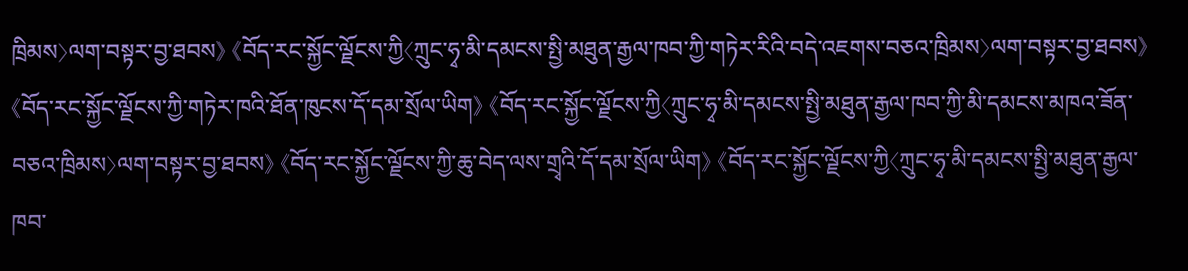ཁྲིམས〉ལག་བསྟར་བྱ་ཐབས》 《བོད་རང་སྐྱོང་ལྗོངས་ཀྱི〈ཀྲུང་ཧྭ་མི་དམངས་སྤྱི་མཐུན་རྒྱལ་ཁབ་ཀྱི་གཏེར་རིའི་བདེ་འཇགས་བཅའ་ཁྲིམས〉ལག་བསྟར་བྱ་ཐབས》 《བོད་རང་སྐྱོང་ལྗོངས་ཀྱི་གཏེར་ཁའི་ཐོན་ཁུངས་དོ་དམ་སྲོལ་ཡིག》 《བོད་རང་སྐྱོང་ལྗོངས་ཀྱི〈ཀྲུང་ཧྭ་མི་དམངས་སྤྱི་མཐུན་རྒྱལ་ཁབ་ཀྱི་མི་དམངས་མཁའ་ཟོན་བཅའ་ཁྲིམས〉ལག་བསྟར་བྱ་ཐབས》 《བོད་རང་སྐྱོང་ལྗོངས་ཀྱི་ཆུ་བེད་ལས་གྲྭའི་དོ་དམ་སྲོལ་ཡིག》 《བོད་རང་སྐྱོང་ལྗོངས་ཀྱི〈ཀྲུང་ཧྭ་མི་དམངས་སྤྱི་མཐུན་རྒྱལ་ཁབ་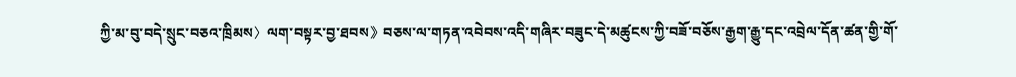ཀྱི་མ་བུ་བདེ་སྲུང་བཅའ་ཁྲིམས〉ལག་བསྟར་བྱ་ཐབས》བཅས་ལ་གཏན་འབེབས་འདི་གཞིར་བཟུང་དེ་མཚུངས་ཀྱི་བཟོ་བཅོས་རྒྱག་རྒྱུ་དང་འབྲེལ་དོན་ཚན་གྱི་གོ་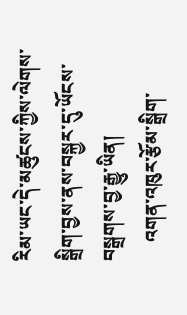རིམ་ཡང་དེ་མཚུངས་ཀྱིས་ལེགས་སྒྲིག་བྱས་ནས་བསྐྱར་དུ་ཡོངས་བསྒྲགས་བྱ་རྒྱུ་ཡིན།
    འགན་འཁུར་རྩོམ་སྒྲིག་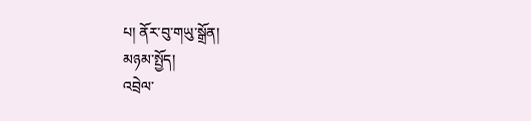པ། ནོར་བུ་གཡུ་སྒྲོན།
མཉམ་སྤྱོད།
འབྲེལ་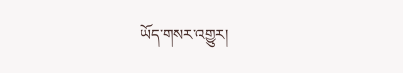ཡོད་གསར་འགྱུར།